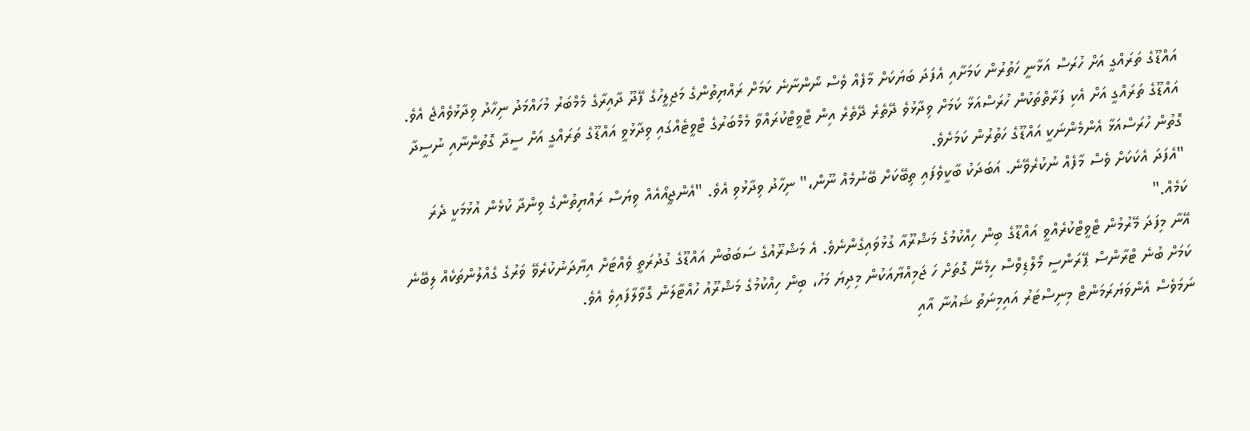އައްޑޫގެ ތަރައްގީ އަށް ހުރަސް އަޅާނީ ހަތުރުން ކަމަށާއި އެފަދަ ބަޔަކަށް މާފެއް ވެސް ނޯންނާނެ ކަމަށް ރައްޔިތުންގެ މަޖިލީހުގެ ފޭދޫ ދާއިރާގެ މެމްބަރު މުހައްމަދު ނިހާދު ވިދާޅުވެއްޖެ އެވެ.
އައްޑޫގެ ތަރައްގީ އަށް އެކި ފަރާތްތަކުން ހުރަސްއަޅާ ކަމަށް ވިދާޅުވެ ދޭތެރެ ދޭތެރެ އިން ޓްވީޓްކުރައްވާ މެމްބަރުގެ ޓްވީޓެއްގައި ވިދާޅުވީ އައްޑޫގެ ތަރައްގީ އަށް ސީދާ ގޮތުންނާއި ނުސީދާ ގޮތުން ހުރަސްއަޅާ އެންމެންނަކީ އައްޑޫގެ ހަތުރުން ކަމަށެވެ.
"އެފަދަ އެކަކަށް ވެސް މާފެއް ނުކުރެވޭނެ. އަބަދަކު ބާކީވެފައި ތިބޭކަށް ބޭނުމެއް ނޫން،" ނިހާދު ވިދާޅުވި އެވެ. "އެންޖީއޯއެއް ވިޔަސް ރައްޔިތުންގެ ވިންދާ ކުޅެން އުޅުމަކީ ދެރަ ކަމެއް."
އޭނާ މިފަދަ މޭރުމުން ޓްވީޓްކުރެއްވީ އައްޑޫގެ ބިން ހިއްކުމުގެ މަޝްރޫއާ ގުޅުވައިގެންނެވެ. އެ މަޝްރޫއުގެ ސަބަބުން އައްޑޫގެ ގުދުރަތީ ވެއްޓަށް އިޔާދަނުކުރެވޭ ވަރުގެ ގެއްލުންތަކެއް ލިބޭނެ ކަމަށް ބުނެ ޓްރާންސް ޕޭރަންސީ މޯލްޑިވްސް ހިމެނޭ ގޮތަށް ހަ ޖަމިއްޔާއަކުން މިދިޔަ މަހު، ބިން ހިއްކުމުގެ މަޝްރޫއު ހުއްޓާލަން ގޮވާލާފައިވެ އެވެ.
ނަމަވެސް އެންވަޔަރަމަންޓް މިނިސްޓަރު އައިމިނަތު ޝައުނާ އާއި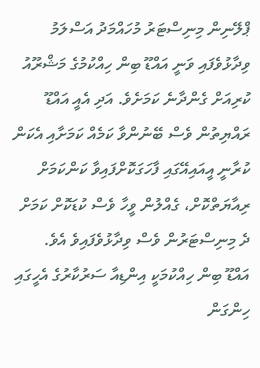ޕްލޭނިން މިނިސްޓަރު މުހައްމަދު އަސްލަމު ވިދާޅުވެފައި ވަނީ އައްޑޫ ބިން ހިއްކުމުގެ މަޝްރޫއު ކުރިއަށް ގެންދާނެ ކަމަށެވެ. އަދި އެއީ އައްޑޫ ރައްޔިތުން ވެސް ބޭނުންވާ ކަމެއް ކަމަށާއި އެކަން ކުރާނީ އީއައިއޭގައި ފާހަގަކޮށްފައިވާ ކަންކަމަށް ރިއާޔަތްކޮށް، ގެއްލުން ވީހާ ވެސް ކުޑަކޮށް ކަމަށް ދެ މިނިސްޓަރުން ވެސް ވިދާޅުވެފައިވެ އެވެ.
އައްޑޫ ބިން ހިއްކުމަކީ އިންޑިއާ ސަރުކާރުގެ އެހީގައި ހިންގަން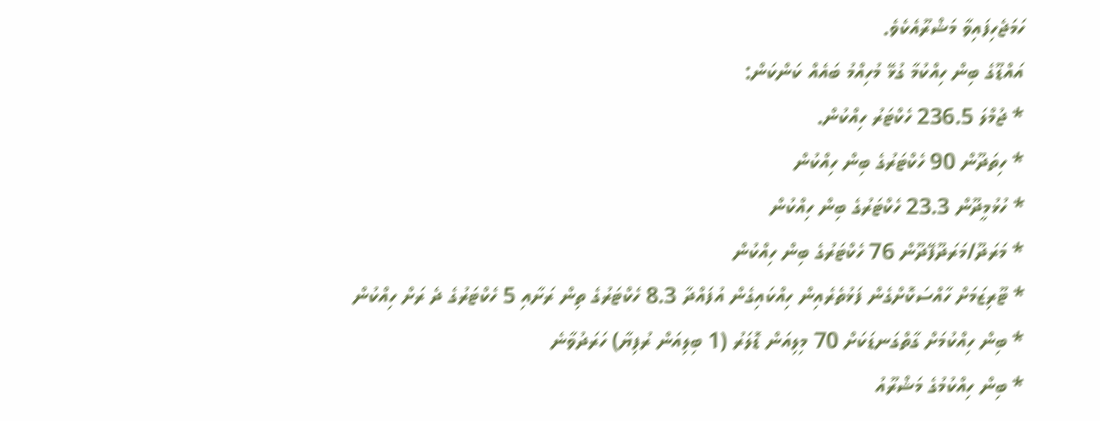ހަމަޖެހިފައިވާ މަޝްރޫއެކެވެ.
އައްޑޫގެ ބިން ހިއްކުމާ ގުޅޭ މުހިއްމު ބައެއް ކަންކަން:
* ޖުމްލަ 236.5 ހެކްޓަރު ހިއްކުން.
* ހިތަދޫން 90 ހެކްޓަރުގެ ބިން ހިއްކުން
* ހުޅުމީދޫން 23.3 ހެކްޓަރުގެ ބިން ހިއްކުން
* މަރަދޫ/މަރަދޫފޭދޫން 76 ހެކްޓަރުގެ ބިން ހިއްކުން
* ޓޫރިޒަމަށް ހާއްސަކޮށްގެން ފަޅުތެރެއިން ހިއްކައިގެން އުފައްދާ 8.3 ހެކްޓަރުގެ ތިން ރަށާއި 5 ހެކްޓަރުގެ ދެ ރަށް ހިއްކުން
* ބިން ހިއްކުމަށް ގާތްގަނޑަކަށް 70 މިލިއަން ޑޮލަރު (1 ބިލިއަން ރުފިޔާ) ހަރަދުވާނެ
* ބިން ހިއްކުމުގެ މަޝްރޫއު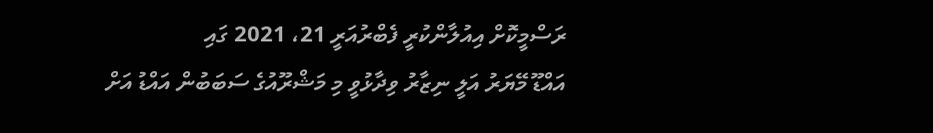ރަސްމީކޮށް އިއުލާންކުރީ ފެބްރުއަރީ 21، 2021 ގައި
އައްޑޫ މޭޔަރު އަލީ ނިޒާރު ވިދާޅުވީ މި މަޝްރޫއުގެ ސަބަބުން އައްޑު އަށް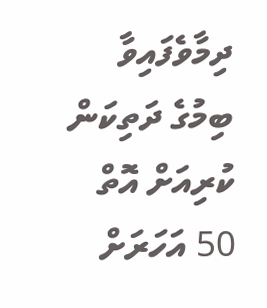ދިމާވެފައިވާ ބިމުގެ ދަތިކަން ކުރިއަށް އޮތް 50 އަހަރަށް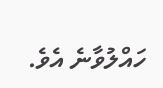ހައްލުވާނެ އެވެ.